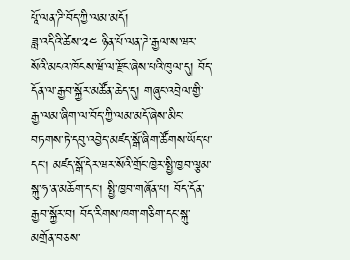པཱོ་ལན་ཌི་བོད་ཀྱི་ལམ་མདོ།
ཟླ་འདིའི་ཚེས་༢༤ ཉིན་པོ་ལན་ཌེ་རྒྱལ་ས་ཝར་སོའི་མངའ་ཁོངས་ཝོ་ལ་རྫོང་ཞེས་པའི་ཁུལ་དུ། བོད་དོན་ལ་རྒྱབ་སྐྱོར་མཚོན་ཆེད་དུ། གཞུང་འབྲེལ་གྱི་རྒྱ་ལམ་ཞིག་ལ་བོད་ཀྱི་ལམ་མདོ་ཞེས་མིང་བཏགས་ཏེ་དབུ་འབྱེད་མཛད་སྒོ་ཞིག་ཚོགས་ཡོད་པ་དང། མཛད་སྒོ་དེར་ཝར་སོའི་གྲོང་ཁྱེར་སྤྱི་ཁྱབ་ལྕམ་སྐུ་ཧ་ན་མཆོག་དང། སྤྱི་ཁྱབ་གཞོན་པ། བོད་དོན་རྒྱབ་སྐྱོར་བ། བོད་རིགས་ཁག་གཅིག་དང་སྐུ་མགྲོན་བཅས་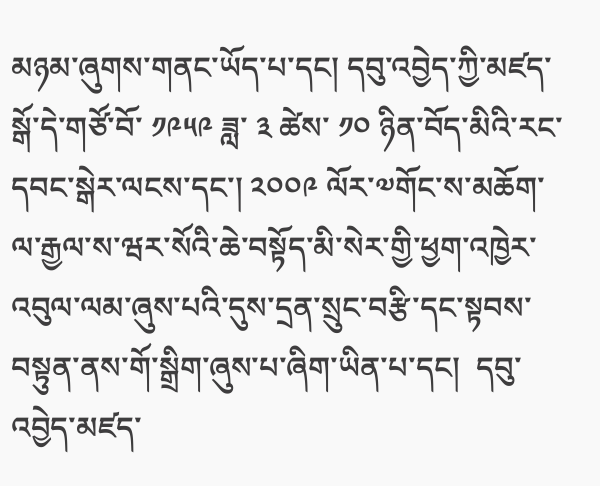མཉམ་ཞུགས་གནང་ཡོད་པ་དང། དབུ་འབྱེད་ཀྱི་མཛད་སྒོ་དེ་གཙོ་བོ་ ༡༩༥༩ ཟླ་ ༣ ཚེས་ ༡༠ ཉིན་བོད་མིའི་རང་དབང་སྒེར་ལངས་དང་། ༢༠༠༩ ལོར་༧གོང་ས་མཆོག་ལ་རྒྱལ་ས་ཝར་སོའི་ཆེ་བསྟོད་མི་སེར་གྱི་ཕྱག་འཁྱེར་འབུལ་ལམ་ཞུས་པའི་དུས་དྲན་སྲུང་བརྩི་དང་སྟབས་བསྟུན་ནས་གོ་སྒྲིག་ཞུས་པ་ཞིག་ཡིན་པ་དང།  དབུ་འབྱེད་མཛད་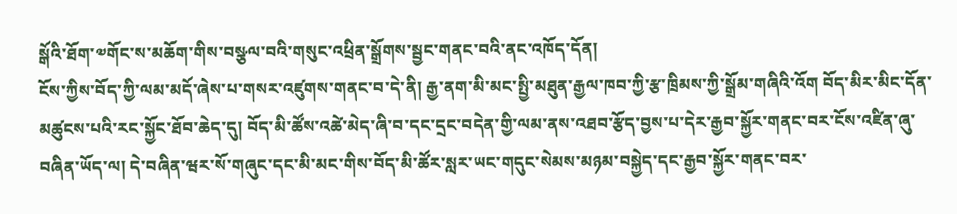སྒོའི་ཐོག་༧གོང་ས་མཆོག་གིས་བསྩལ་བའི་གསུང་འཕྲིན་སྒྲོགས་སྦྱང་གནང་བའི་ནང་འཁོད་དོན།
ངོས་ཀྱིས་བོད་ཀྱི་ལམ་མདོ་ཞེས་པ་གསར་འཛུགས་གནང་བ་དེ་ནི། རྒྱ་ནག་མི་མང་སྤྱི་མཐུན་རྒྱལ་ཁབ་ཀྱི་རྩ་ཁྲིམས་ཀྱི་སྒྲོམ་གཞིའི་འོག བོད་མིར་མིང་དོན་མཚུངས་པའི་རང་སྐྱོང་ཐོབ་ཆེད་དུ། བོད་མི་ཚོས་འཚེ་མེད་ཞི་བ་དང་དྲང་བདེན་གྱི་ལམ་ནས་འཐབ་རྩོད་བྱས་པ་དེར་རྒྱབ་སྐྱོར་གནང་བར་ངོས་འཛིན་ཞུ་བཞིན་ཡོད་ལ། དེ་བཞིན་ཝར་སོ་གཞུང་དང་མི་མང་གིས་བོད་མི་ཚོར་སླར་ཡང་གདུང་སེམས་མཉམ་བསྐྱེད་དང་རྒྱབ་སྐྱོར་གནང་བར་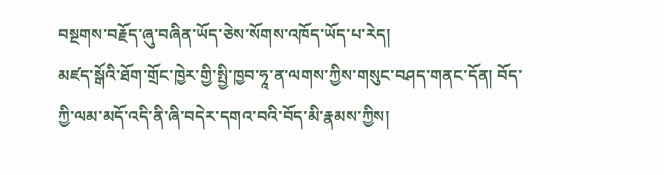བསྔགས་བརྗོད་ཞུ་བཞིན་ཡོད་ཅེས་སོགས་འཁོད་ཡོད་པ་རེད།
མཛད་སྒོའི་ཐོག་གྲོང་ཁྱེར་གྱི་སྤྱི་ཁྱབ་ཧཱ་ན་ལགས་ཀྱིས་གསུང་བཤད་གནང་དོན། བོད་ཀྱི་ལམ་མདོ་འདི་ནི་ཞི་བདེར་དགའ་བའི་བོད་མི་རྣམས་ཀྱིས།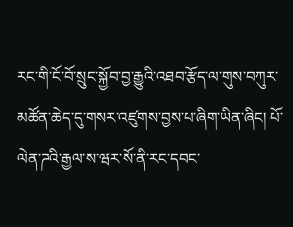རང་གི་ངོ་བོ་སྲུང་སྐྱོབ་བྱ་རྒྱུའི་འཐབ་རྩོད་ལ་གུས་བཀུར་མཚོན་ཆེད་དུ་གསར་འཛུགས་བྱས་པ་ཞིག་ཡིན་ཞིང། པོ་ལེན་ཌའི་རྒྱལ་ས་ཝར་སོ་ནི་རང་དབང་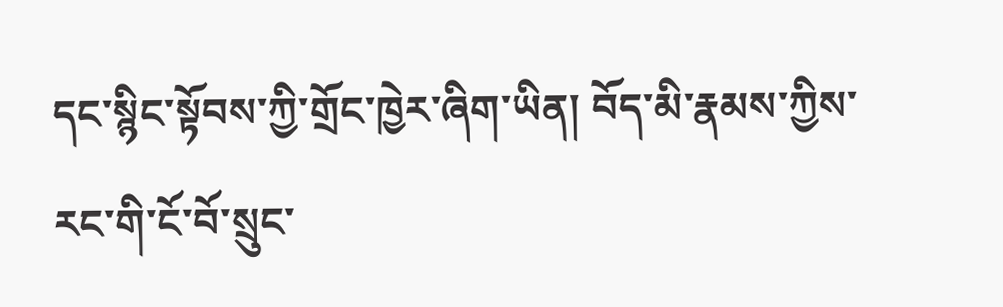དང་སྙིང་སྟོབས་ཀྱི་གྲོང་ཁྱེར་ཞིག་ཡིན། བོད་མི་རྣམས་ཀྱིས་རང་གི་ངོ་བོ་སྲུང་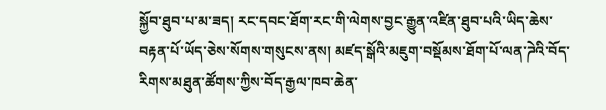སྐྱོབ་ཐུབ་པ་མ་ཟད། རང་དབང་ཐོག་རང་གི་ལེགས་བྱང་རྒྱུན་འཛིན་ཐུབ་པའི་ཡིད་ཆེས་བརྟན་པོ་ཡོད་ཅེས་སོགས་གསུངས་ནས། མཛད་སྒོའི་མཇུག་བསྡོམས་ཐོག་པོ་ལན་ཌེའི་བོད་རིགས་མཐུན་ཚོགས་ཀྱིས་བོད་རྒྱལ་ཁབ་ཆེན་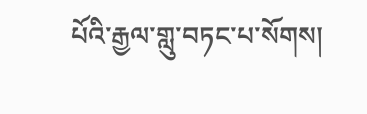པོའི་རྒྱལ་གླུ་བཏང་པ་སོགས།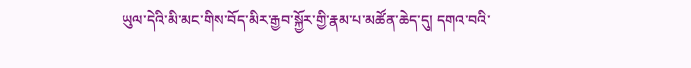ཡུལ་དེའི་མི་མང་གིས་བོད་མིར་རྒྱབ་སྐྱོར་གྱི་རྣམ་པ་མཚོན་ཆེད་དུ། དགའ་བའི་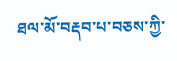ཐལ་མོ་བརྡབ་པ་བཅས་ཀྱི་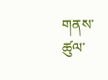གནས་ཚུལ་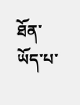ཐོན་ཡོད་པ་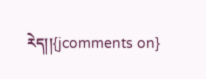རེད།།{jcomments on}